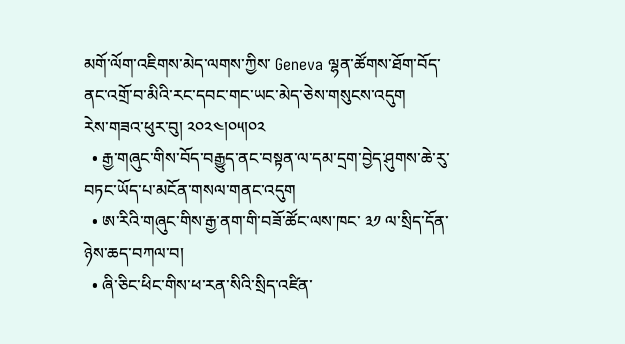མགོ་ལོག་འཇིགས་མེད་ལགས་ཀྱིས་ Geneva ལྷན་ཚོགས་ཐོག་བོད་ནང་འགྲོ་བ་མིའི་རང་དབང་གང་ཡང་མེད་ཅེས་གསུངས་འདུག
རེས་གཟའ་ཕུར་བུ། ༢༠༢༤།༠༥།༠༢
  • རྒྱ་གཞུང་གིས་བོད་བརྒྱུད་ནང་བསྟན་ལ་དམ་དྲག་བྱེད་ཤུགས་ཆེ་རུ་བཏང་ཡོད་པ་མངོན་གསལ་གནང་འདུག
  • ཨ་རིའི་གཞུང་གིས་རྒྱ་ནག་གི་བཟོ་ཚོང་ལས་ཁང་ ༣༡ ལ་སྲིད་དོན་ཉེས་ཆད་བཀལ་བ།
  • ཞི་ཅིང་ཕིང་གིས་ཕ་རན་སིའི་སྲིད་འཛིན་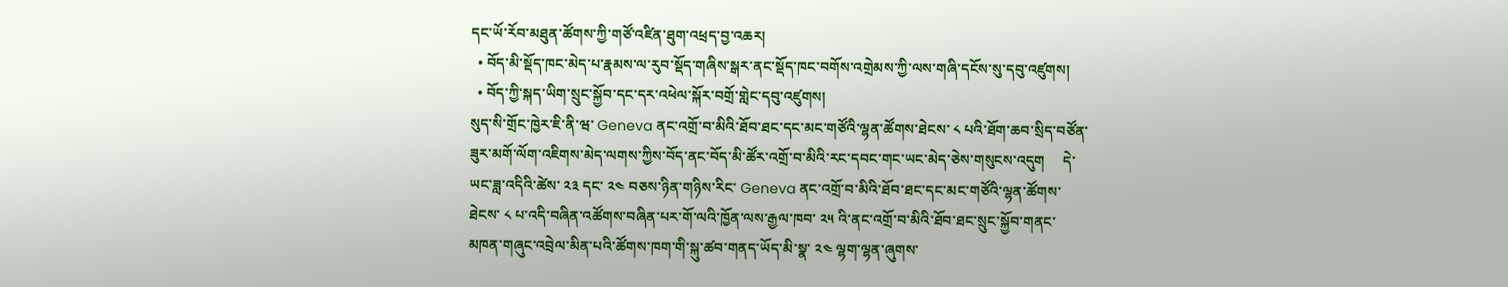དང་ཡོ་རོབ་མཐུན་ཚོགས་ཀྱི་གཙོ་འཛིན་ཐུག་འཕྲད་བྱ་འཆར།
  • བོད་མི་སྡོད་ཁང་མེད་པ་རྣམས་ལ་རུབ་སྡོད་གཞིས་སྒར་ནང་སྡོད་ཁང་བགོས་འགྲེམས་ཀྱི་ལས་གཞི་དངོས་སུ་དབུ་འཛུགས།
  • བོད་ཀྱི་སྐད་ཡིག་སྲུང་སྐྱོབ་དང་དར་འཕེལ་སྐོར་བགྲོ་གླེང་དབུ་འཛུགས།
སུད་སི་གྲོང་ཁྱེར་ཇི་ནི་ཝ་ Geneva ནང་འགྲོ་བ་མིའི་ཐོབ་ཐང་དང་མང་གཙོའི་ལྷན་ཚོགས་ཐེངས་ ༨ པའི་ཐོག་ཆབ་སྲིད་བཙོན་ཟུར་མགོ་ལོག་འཇིགས་མེད་ལགས་ཀྱིས་བོད་ནང་བོད་མི་ཚོར་འགྲོ་བ་མིའི་རང་དབང་གང་ཡང་མེད་ཅེས་གསུངས་འདུག     དེ་ཡང་ཟླ་འདིའི་ཚེས་ ༢༣ དང་ ༢༤ བཅས་ཉིན་གཉིས་རིང་ Geneva ནང་འགྲོ་བ་མིའི་ཐོབ་ཐང་དང་མང་གཙོའི་ལྷན་ཚོགས་ཐེངས་ ༨ པ་འདི་བཞིན་འཚོགས་བཞིན་པར་གོ་ལའི་ཁྱོན་ལས་རྒྱལ་ཁབ་ ༢༥ འི་ནང་འགྲོ་བ་མིའི་ཐོབ་ཐང་སྲུང་སྐྱོབ་གནང་མཁན་གཞུང་འབྲེལ་མིན་པའི་ཚོགས་ཁག་གི་སྐུ་ཚབ་གནད་ཡོད་མི་སྣ་ ༢༤ ལྷག་ལྷན་ཞུགས་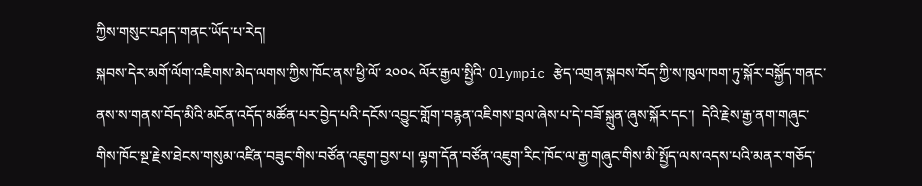ཀྱིས་གསུང་བཤད་གནང་ཡོད་པ་རེད།
སྐབས་དེར་མགོ་ལོག་འཇིགས་མེད་ལགས་ཀྱིས་ཁོང་ནས་ཕྱི་ལོ་ ༢༠༠༨ ལོར་རྒྱལ་སྤྱིའི་ Olympic རྩེད་འགྲན་སྐབས་བོད་ཀྱི་ས་ཁུལ་ཁག་ཏུ་སྐོར་བསྐྱོད་གནང་ནས་ས་གནས་བོད་མིའི་མངོན་འདོད་མཚོན་པར་བྱེད་པའི་དངོས་འབྱུང་གློག་བརྙན་འཇིགས་བྲལ་ཞེས་པ་དེ་བཟོ་སྐྲུན་ཞུས་སྐོར་དང་།  དེའི་རྗེས་རྒྱ་ནག་གཞུང་གིས་ཁོང་སྔ་རྗེས་ཐེངས་གསུམ་འཛིན་བཟུང་གིས་བཙོན་འཇུག་བྱས་པ། ལྷག་དོན་བཙོན་འཇུག་རིང་ཁོང་ལ་རྒྱ་གཞུང་གིས་མི་སྤྱོད་ལས་འདས་པའི་མནར་གཅོད་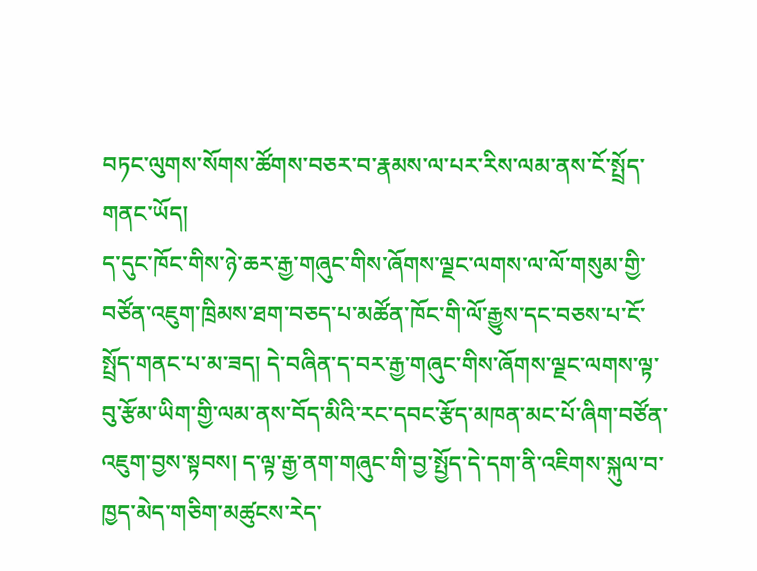བཏང་ལུགས་སོགས་ཚོགས་བཅར་བ་རྣམས་ལ་པར་རིས་ལམ་ནས་ངོ་སྤྲོད་གནང་ཡོད།
ད་དུང་ཁོང་གིས་ཉེ་ཆར་རྒྱ་གཞུང་གིས་ཞོགས་ལྗང་ལགས་ལ་ལོ་གསུམ་གྱི་བཙོན་འཇུག་ཁྲིམས་ཐག་བཅད་པ་མཚོན་ཁོང་གི་ལོ་རྒྱུས་དང་བཅས་པ་ངོ་སྤྲོད་གནང་པ་མ་ཟད། དེ་བཞིན་ད་བར་རྒྱ་གཞུང་གིས་ཞོགས་ལྗང་ལགས་ལྟ་བུ་རྩོམ་ཡིག་གྱི་ལམ་ནས་བོད་མིའི་རང་དབང་རྩོད་མཁན་མང་པོ་ཞིག་བཙོན་འཇུག་བྱས་སྟབས། ད་ལྟ་རྒྱ་ནག་གཞུང་གི་བྱ་སྤྱོད་དེ་དག་ནི་འཇིགས་སྐུལ་བ་ཁྱད་མེད་གཅིག་མཚུངས་རེད་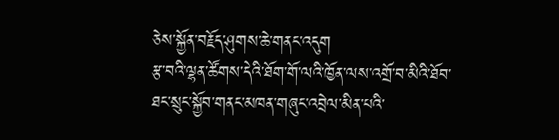ཅེས་སྐྱོན་བརྗོད་ཤུགས་ཆེ་གནང་འདུག
རྩ་བའི་ལྷན་ཚོགས་དེའི་ཐོག་གོ་ལའི་ཁྱོན་ལས་འགྲོ་བ་མིའི་ཐོབ་ཐང་སྲུང་སྐྱོབ་གནང་མཁན་གཞུང་འབྲེལ་མིན་པའི་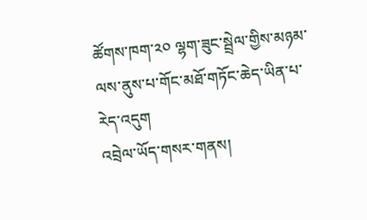ཚོགས་ཁག་༢༠ ལྷག་ཟུང་སྦྲེལ་གྱིས་མཉམ་ལས་ནུས་པ་གོང་མཐོ་གཏོང་ཆེད་ཡིན་པ་རེད་འདུག
འབྲེལ་ཡོད་གསར་གནས།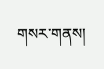གསར་གནས།